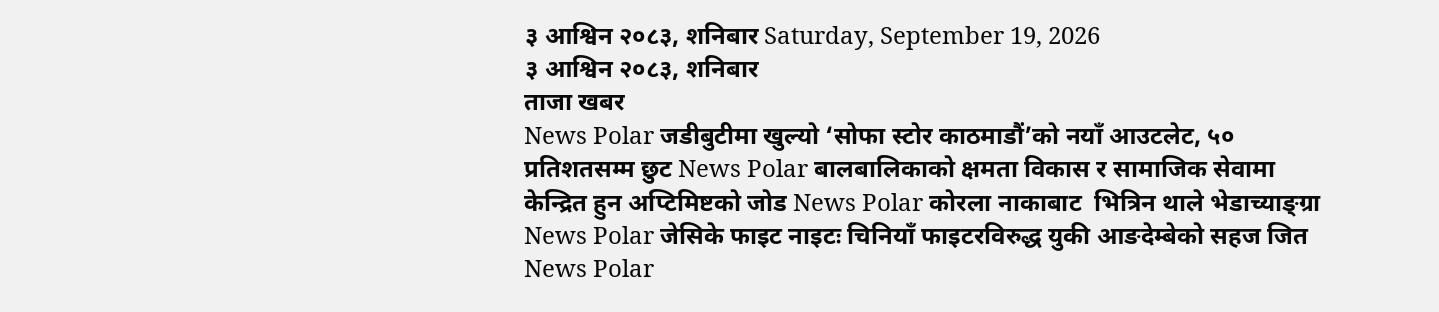३ आश्विन २०८३, शनिबार Saturday, September 19, 2026
३ आश्विन २०८३, शनिबार
ताजा खबर
News Polar जडीबुटीमा खुल्यो ‘सोफा स्टोर काठमाडौं’को नयाँ आउटलेट, ५० प्रतिशतसम्म छुट News Polar बालबालिकाको क्षमता विकास र सामाजिक सेवामा केन्द्रित हुन अप्टिमिष्टको जोड News Polar कोरला नाकाबाट  भित्रिन थाले भेडाच्याङ्ग्रा News Polar जेसिके फाइट नाइटः चिनियाँ फाइटरविरुद्ध युकी आङदेम्बेको सहज जित News Polar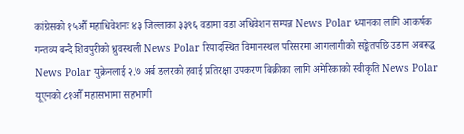कांग्रेसको १५औँ महाधिवेशनः ४३ जिल्लाका ३३९६ वडामा वडा अधिवेशन सम्पन्न News Polar ध्यानका लागि आकर्षक गन्तव्य बन्दै शिवपुरीको ध्रुवस्थली News Polar रियादस्थित विमानस्थल परिसरमा आगलागीको सङ्केतपछि उडान अबरूद्ध News Polar युक्रेनलाई २.७ अर्ब डलरको हवाई प्रतिरक्षा उपकरण बिक्रीका लागि अमेरिकाको स्वीकृति News Polar यूएनको ८१औँ महासभामा सहभागी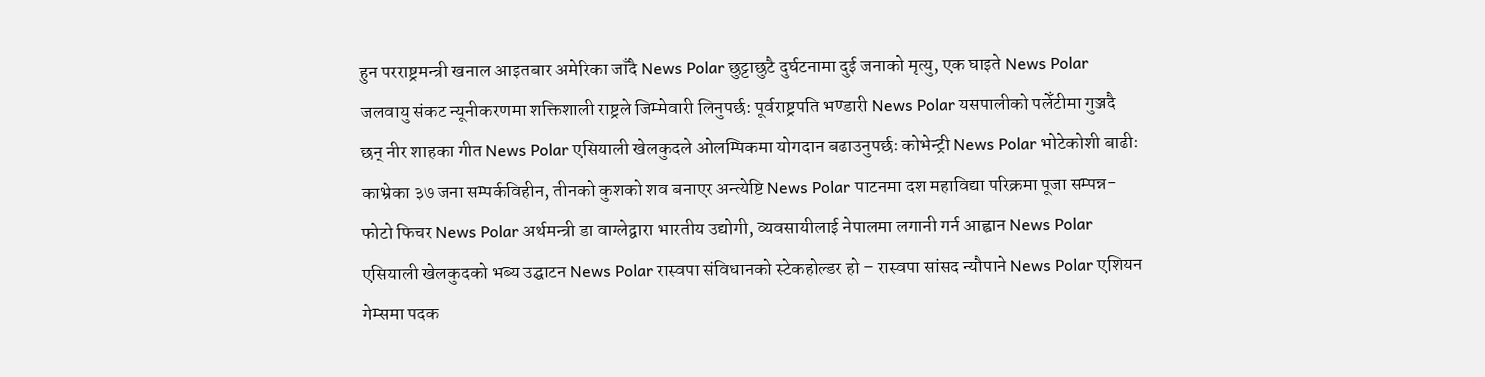हुन परराष्ट्रमन्त्री खनाल आइतबार अमेरिका जाँदै News Polar छुट्टाछुटै दुर्घटनामा दुई जनाको मृत्यु, एक घाइते News Polar जलवायु संकट न्यूनीकरणमा शक्तिशाली राष्ट्रले जिम्मेवारी लिनुपर्छ: पूर्वराष्ट्रपति भण्डारी News Polar यसपालीको पलेँटीमा गुञ्जदै छन् नीर शाहका गीत News Polar एसियाली खेलकुदले ओलम्पिकमा योगदान बढाउनुपर्छः कोभेन्ट्री News Polar भोटेकोशी बाढीः काभ्रेका ३७ जना सम्पर्कविहीन, तीनको कुशको शव बनाएर अन्त्येष्टि News Polar पाटनमा दश महाविद्या परिक्रमा पूजा सम्पन्न- फोटो फिचर News Polar अर्थमन्त्री डा वाग्लेद्वारा भारतीय उद्योगी, व्यवसायीलाई नेपालमा लगानी गर्न आह्वान News Polar एसियाली खेलकुदको भब्य उद्घाटन News Polar रास्वपा संविधानको स्टेकहोल्डर हो – रास्वपा सांसद न्यौपाने News Polar एशियन गेम्समा पदक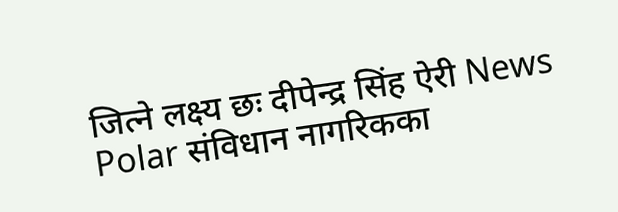जित्ने लक्ष्य छः दीपेन्द्र सिंह ऐरी News Polar संविधान नागरिकका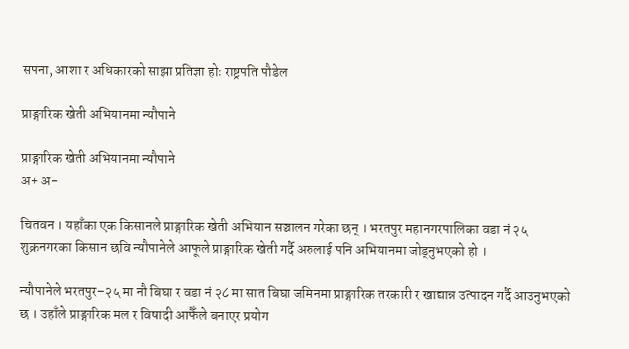सपना, आशा र अधिकारको साझा प्रतिज्ञा होः राष्ट्रपति पौडेल

प्राङ्गारिक खेती अभियानमा न्यौपाने

प्राङ्गारिक खेती अभियानमा न्यौपाने
अ+ अ-

चितवन । यहाँका एक किसानले प्राङ्गारिक खेती अभियान सञ्चालन गरेका छन् । भरतपुर महानगरपालिका वडा नं २५ शुक्रनगरका किसान छवि न्यौपानेले आफूले प्राङ्गारिक खेती गर्दै अरुलाई पनि अभियानमा जोड्नुभएको हो ।

न्यौपानेले भरतपुर–२५ मा नौ बिघा र वडा नं २८ मा सात बिघा जमिनमा प्राङ्गारिक तरकारी र खाद्यान्न उत्पादन गर्दै आउनुभएको छ । उहाँले प्राङ्गारिक मल र विषादी आफैँले बनाएर प्रयोग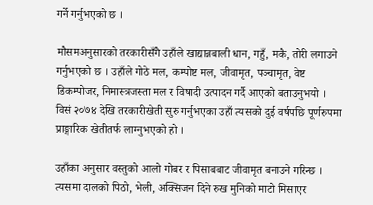गर्ने गर्नुभएको छ ।

मौसमअनुसारको तरकारीसँगै उहाँले खाद्यान्नबाली धान, गहुँ, मकै, तोरी लगाउने गर्नुभएको छ । उहाँले गोठे मल, कम्पोष्ट मल, जीवामृत, पञ्चामृत, वेष्ट डिकम्पोजर, निमास्त्रजस्ता मल र विषादी उत्पादन गर्दै आएको बताउनुभयो । विसं २०७४ देखि तरकारीखेती सुरु गर्नुभएका उहाँ त्यसको दुई वर्षपछि पूर्णरुपमा प्राङ्गारिक खेतीतर्फ लाग्नुभएको हो ।

उहाँका अनुसार वस्तुको आलो गोबर र पिसाबबाट जीवामृत बनाउने गरिन्छ । त्यसमा दालको पिठो, भेली, अक्सिजन दिने रुख मुनिको माटो मिसाएर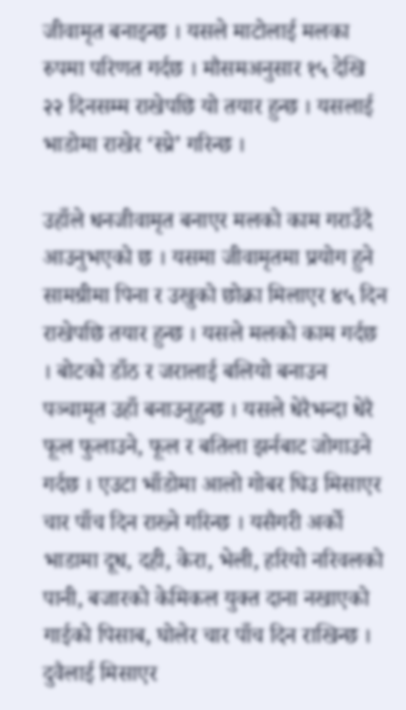जीवामृत बनाइन्छ । यसले माटोलाई मलका रुपमा परिणत गर्दछ । मौसमअनुसार १५ देखि २२ दिनसम्म राखेपछि यो तयार हुन्छ । यसलाई भाडोमा राखेर ‘स्प्रे’ गरिन्छ ।

उहाँले धनजीवामृत बनाएर मलको काम गराउँदै आउनुभएको छ । यसमा जीवामृतमा प्रयोग हुने सामग्रीमा पिना र उखुको छोक्रा मिलाएर ४५ दिन राखेपछि तयार हुन्छ । यसले मलको काम गर्दछ । बोटको डाँठ र जरालाई बलियो बनाउन पञ्चामृत उहाँ बनाउनुहुन्छ । यसले धेरैभन्दा धेरै फूल फुलाउने, फूल र बतिला झर्नबाट जोगाउने गर्दछ । एउटा भाँडोमा आलो गोबर घिउ मिसाएर चार पाँच दिन राख्ने गरिन्छ । यसैगरी अर्को भाडामा दूध, दही, केरा, भेली, हरियो नरिवलको पानी, बजारको केमिकल युक्त दाना नखाएको गाईको पिसाब, घोलेर चार पाँच दिन राखिन्छ । दुवैलाई मिसाएर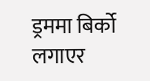ड्रममा बिर्को लगाएर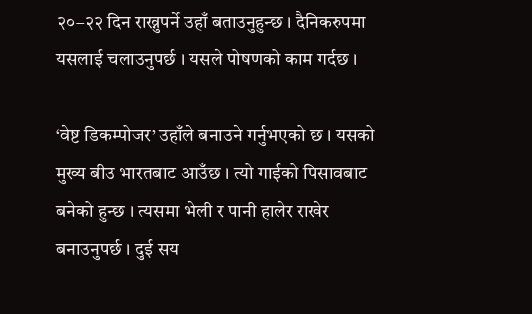२०–२२ दिन राख्नुपर्ने उहाँ बताउनुहुन्छ । दैनिकरुपमा यसलाई चलाउनुपर्छ । यसले पोषणको काम गर्दछ ।

‘वेष्ट डिकम्पोजर’ उहाँले बनाउने गर्नुभएको छ । यसको मुख्य बीउ भारतबाट आउँछ । त्यो गाईको पिसावबाट बनेको हुन्छ । त्यसमा भेली र पानी हालेर राखेर बनाउनुपर्छ । दुई सय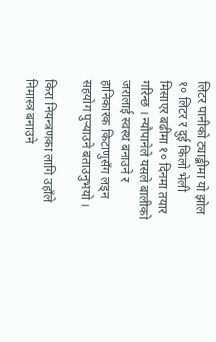लिटर पानीको ट्याङ्कीमा यो झोल १० लिटर र दुई किलो भेली मिसाएर बढीमा १० दिनमा तयार गरिन्छ । न्यौपानेले यसले बालीको जरालाई स्वस्थ बनाउने र हानिकारक किटाणुसँग लड्न सहयोग पुर्‍याउने बताउनुभयो ।

किरा नियन्त्रणका लागि उहाँले निमास्त्र बनाउने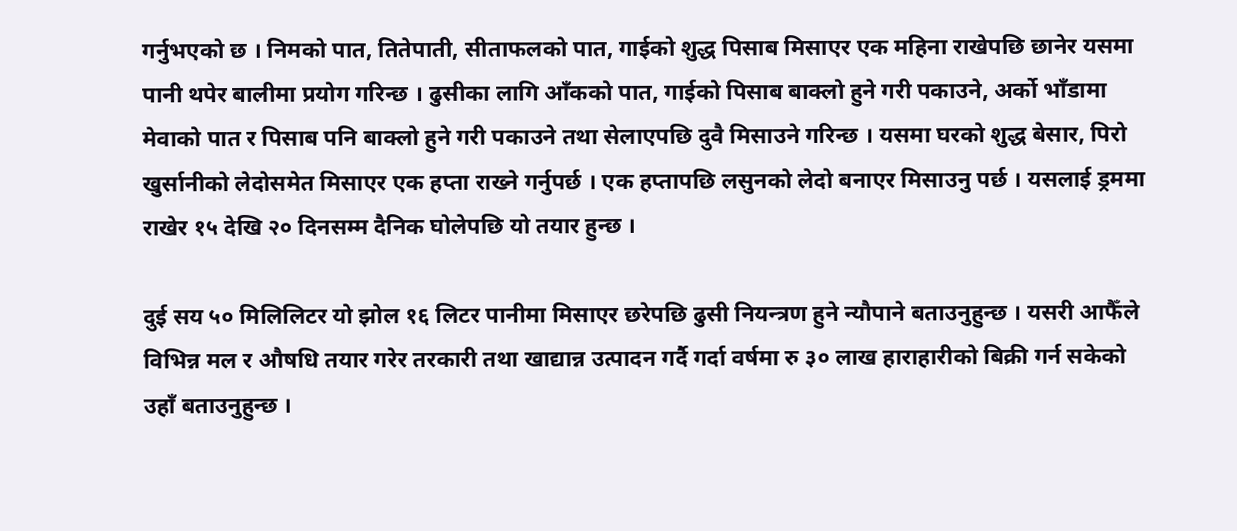गर्नुभएको छ । निमको पात, तितेपाती, सीताफलको पात, गाईको शुद्ध पिसाब मिसाएर एक महिना राखेपछि छानेर यसमा पानी थपेर बालीमा प्रयोग गरिन्छ । ढुसीका लागि आँकको पात, गाईको पिसाब बाक्लो हुने गरी पकाउने, अर्को भाँडामा मेवाको पात र पिसाब पनि बाक्लो हुने गरी पकाउने तथा सेलाएपछि दुवै मिसाउने गरिन्छ । यसमा घरको शुद्ध बेसार, पिरो खुर्सानीको लेदोसमेत मिसाएर एक हप्ता राख्ने गर्नुपर्छ । एक हप्तापछि लसुनको लेदो बनाएर मिसाउनु पर्छ । यसलाई ड्रममा राखेर १५ देखि २० दिनसम्म दैनिक घोलेपछि यो तयार हुन्छ ।

दुई सय ५० मिलिलिटर यो झोल १६ लिटर पानीमा मिसाएर छरेपछि ढुसी नियन्त्रण हुने न्यौपाने बताउनुहुन्छ । यसरी आफैँले विभिन्न मल र औषधि तयार गरेर तरकारी तथा खाद्यान्न उत्पादन गर्दै गर्दा वर्षमा रु ३० लाख हाराहारीको बिक्री गर्न सकेको उहाँ बताउनुहुन्छ ।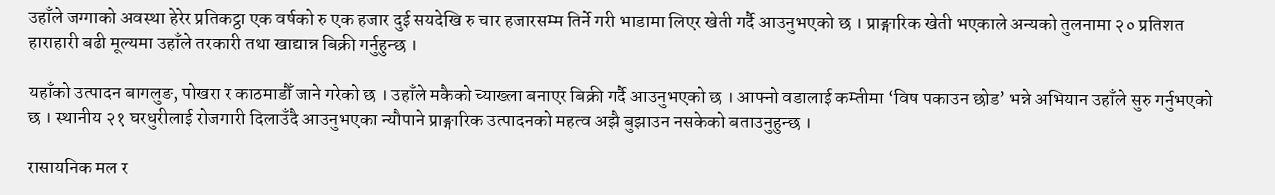उहाँले जग्गाको अवस्था हेरेर प्रतिकट्ठा एक वर्षको रु एक हजार दुई सयदेखि रु चार हजारसम्म तिर्ने गरी भाडामा लिएर खेती गर्दै आउनुभएको छ । प्राङ्गारिक खेती भएकाले अन्यको तुलनामा २० प्रतिशत हाराहारी बढी मूल्यमा उहाँले तरकारी तथा खाद्यान्न बिक्री गर्नुहुन्छ ।

यहाँको उत्पादन बागलुङ, पोखरा र काठमाडौँ जाने गरेको छ । उहाँले मकैको च्याख्ला बनाएर बिक्री गर्दै आउनुभएको छ । आफ्नो वडालाई कम्तीमा ‘विष पकाउन छोड’ भन्ने अभियान उहाँले सुरु गर्नुभएको छ । स्थानीय २१ घरधुरीलाई रोजगारी दिलाउँदै आउनुभएका न्यौपाने प्राङ्गारिक उत्पादनको महत्व अझै बुझाउन नसकेको बताउनुहुन्छ ।

रासायनिक मल र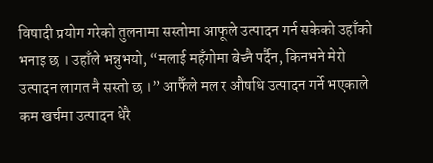विषादी प्रयोग गरेको तुलनामा सस्तोमा आफूले उत्पादन गर्न सकेको उहाँको भनाइ छ । उहाँले भन्नुभयो, “मलाई महँगोमा बेच्नै पर्दैन, किनभने मेरो उत्पादन लागत नै सस्तो छ ।” आफैँले मल र औषधि उत्पादन गर्ने भएकाले कम खर्चमा उत्पादन धेरै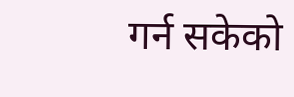गर्न सकेको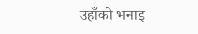उहाँको भनाइ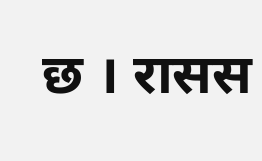छ । रासस